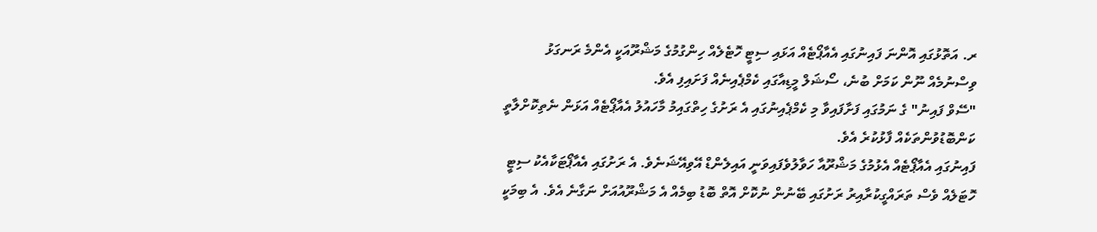ރ. އަތޮޅުގައި އޮންނަ ފައިނުގައި އެއާޕޯޓެއް އަޅައި ސިޓީ ހޮޓެލެއް ހިންގުމުގެ މަޝްރޫއަކީ އެންމެ ރަނގަޅު ވިސްނުމެއް ނޫން ކަމަށް ބުނެ، ސޯޝަލް މީޑިއާގައި ކެމްޕެއިނެއް ފަށައިފި އެވެ.
"ސޭވް ފައިނު" ގެ ނަމުގައި ފަށާފައިވާ މި ކެމްޕެއިނުގައި އެ ރަށުގެ ހިތްގައިމު މާހައުލު އެއާޕޯޓެއް އަޅަން ނެތިކޮށްލާތީ ކަންބޮޑުވުންތަކެއް ފާޅުކުރެ އެވެ.
ފައިނުގައި އެއާޕޯޓެއް އެޅުމުގެ މަޝްރޫއާ ހަވާލުވެފައިވަނީ އައިލެންޑް އޭވިއޭޝަނެވެ. އެ ރަށުގައި އެއާޕޯޓަކާއެކު ސިޓީ ހޮޓަލެއް ވެސް ތަރައްގީކުރާއިރު ރަށުގައި ބޭނުން ނުކޮށް އޮތް ބޮޑު ބިމެއް އެ މަޝްރޫއުއަށް ނަގާނެ އެވެ. އެ ބިމަކީ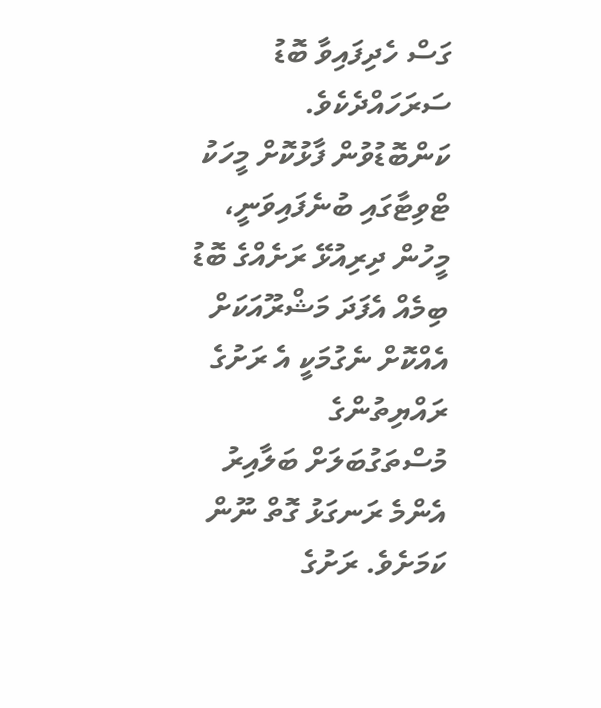ގަސް ހެދިފައިވާ ބޮޑު ސަރަހައްދެކެވެ.
ކަންބޮޑުވުން ފާޅުކޮށް މީހަކު ޓްވިޓާގައި ބުނެފައިވަނީ، މީހުން ދިރިއުޅޭ ރަށެއްގެ ބޮޑު ބިމެއް އެފަދަ މަޝްރޫއަކަށް އެއްކޮށް ނެގުމަކީ އެ ރަށުގެ ރައްޔިތުންގެ މުސްތަގުބަލަށް ބަލާއިރު އެންމެ ރަނގަޅު ގޮތް ނޫން ކަމަށެވެ. ރަށުގެ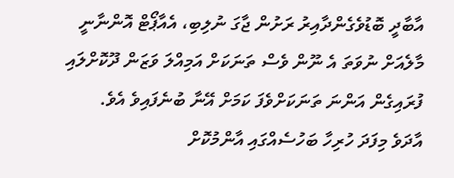އާބާދީ ބޮޑުވެގެންދާއިރު ރަށުން ޖާގަ ނުލިބި، އެއާޕޯޓް އޮންނާނީ މާލެއަށް ނުވަތަ އެ ނޫން ވެސް ތަނަކަށް އަމިއްލަ ވަޒަން ދޫކޮށްލައި ފުރައިގެން އަންނަ ތަނަކަށްވެފަ ކަމަށް އޭނާ ބުނެފައިވެ އެވެ.
އާދަވެ މިފަދަ ހުރިހާ ބަހުސެއްގައި އާންމުކޮށް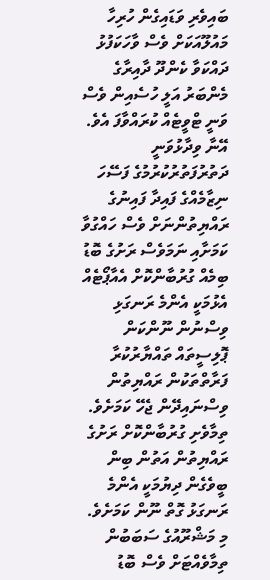ބައިވެރި ވަޑައިގެން ހުރިހާ މައުލޫއަކަށް ވެސް ވާހަކަފުޅު ދައްކަވާ ކެންދޫ ދާއިރާގެ މެންބަރު އަލީ ހުސެއިން ވެސް ވަނީ ޓްވީޓެއް ކުރައްވާފަ އެވެ. އޭނާ ވިދާޅުވަނީ ދަތުރުފަތުރުކުރުމުގެ ފަސޭހަ ނިޒާމެއްގެ ފައިދާ ފައިނުގެ ރައްޔިތުންނަށް ވެސް ހައްގުވާ ކަމަށާއި ނަމަވެސް ރަށުގެ ބޮޑު ބިމެއް ގުރުބާންކޮށް އެއާޕޯޓެއް އެޅުމަކީ އެންމެ ރަނގަޅި ވިސްނުން ނޫންކަން ޕޮލިސީތައް ތައްޔާރުކުރާ ފަރާތްތަކުން ރައްޔިތުން ވިސްނައިދޭން ޖެހޭ ކަމަށެވެ. ތިމާވެށި ގުރުބާންކޮށް ރަށުގެ ރައްޔިތުން އަތުން ބިން ބީވެގެން ދިޔުމަކީ އެންމެ ރަނގަޅު ގޮތް ނޫން ކަމަށެވެ.
މި މަޝްރޫއުގެ ސަބަބުން ތިމާވެއްޓަށް ވެސް ބޮޑު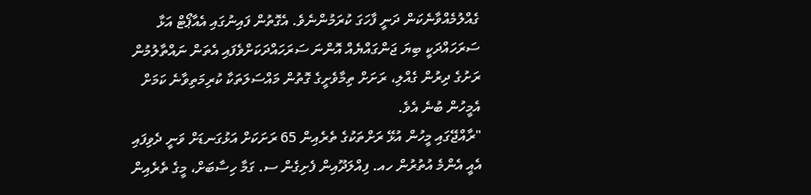ގެއްލުމެއްވާނެކަން ދަނީ ފާހަގަ ކުރަމުންނެވެ. އެގޮތުން ފައިނުގައި އެއާޕޯޓް އަޅާ ސަރަހައްދަކީ ބިޔަ ޖަންގައްޔެއް އޮންނަ ސަރަހައްދަކަށްވެފައި އެތަން ނައްތާލުމުން ރަށުގެ ދިރުން ގެއްލި، ރަށަށް ތިމާވެށީގެ ގޮތުން މައްސަލަތަކާ ކުރިމަތިވާނެ ކަމަށް އެމީހުން ބުނެ އެވެ.
"ރާއްޖޭގައި މީހުން އުޅޭ ރަށްތަކުގެ ތެރެއިން 65 ރަށަކަށް އަޅުގަނޑަށް ވަނީ ދެވިފައި އެއީ އެންމެ އުތުރުން ހއ. ފިއްލަދޫއިން ފެށިގެން ސ. ގަމާ ހިސާބަށް، މީގެ ތެރެއިން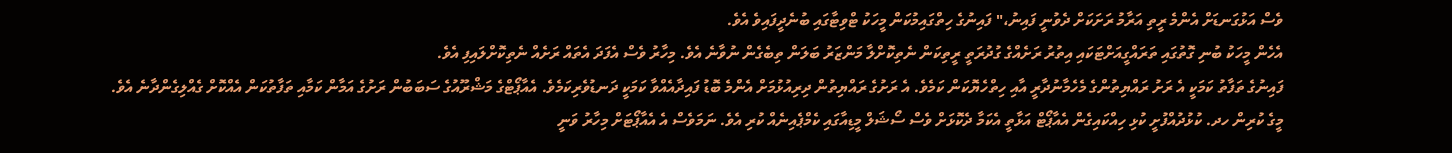ވެސް އަޅުގަނޑަށް އެންމެ ރީތި އަރާމު ރަށަކަށް ދެވުނީ ފައިނު،" ފައިނުގެ ހިތްގައިމުކަން މީހަކު ޓްވިޓާގައި ބުނެދީފައިވެ އެވެ.
އެހެން މީހަކު ބުނި ގޮތުގައި ތަރައްގީއަށްޓަކައި އިތުރު ރަށެއްގެ ގުދުރަތީ ރީތިކަން ނެތިކޮށްލާ މަންޒަރު ބަލަން ތިބެގެން ނުވާނެ އެވެ. މިހާރު ވެސް އެފަދަ އެތައް ރަށެއް ނެތިކޮށްލައިފި އެވެ.
ފައިނުގެ ތަފާތު ކަމަކީ އެ ރަށު ރައްޔިތުންގެ މެހެމާނުދާރީ އާއި ހިތްހެޔޮކަން ކަމެވެ. އެ ރަށުގެ ރައްޔިތުން ދިރިއުޅުމަށް އެންމެ ބޮޑު ފައިދާއެއްވާ ކަމަކީ ދަނޑުވެރިކަމެވެ. އެއާޕޯޓްގެ މަޝްރޫއުގެ ސަބަބުން ރަށުގެ އަމާން ކަމާއި ތަފާތުކަން އެއްކޮށް ގެއްލިގެންދާނެ އެވެ.
މީގެ ކުރިން ހދ. ކުޅުދުއްފުށީ ކުޅި ހިއްކައިގެން އެއާޕޯޓް އަޅާތީ އެކަމާ ދެކޮޅަށް ވެސް ސޯޝަލް މީޑިއާގައި ކެމްޕެއިނެއް ކުރި އެވެ. ނަމަވެސް އެ އެއާޕޯޓަށް މިހާރު ވަނީ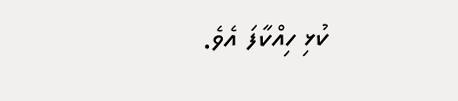ކުޅި ހިއްކާފަ އެވެ.